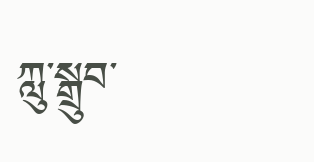ཀླུ་སྒྲུབ་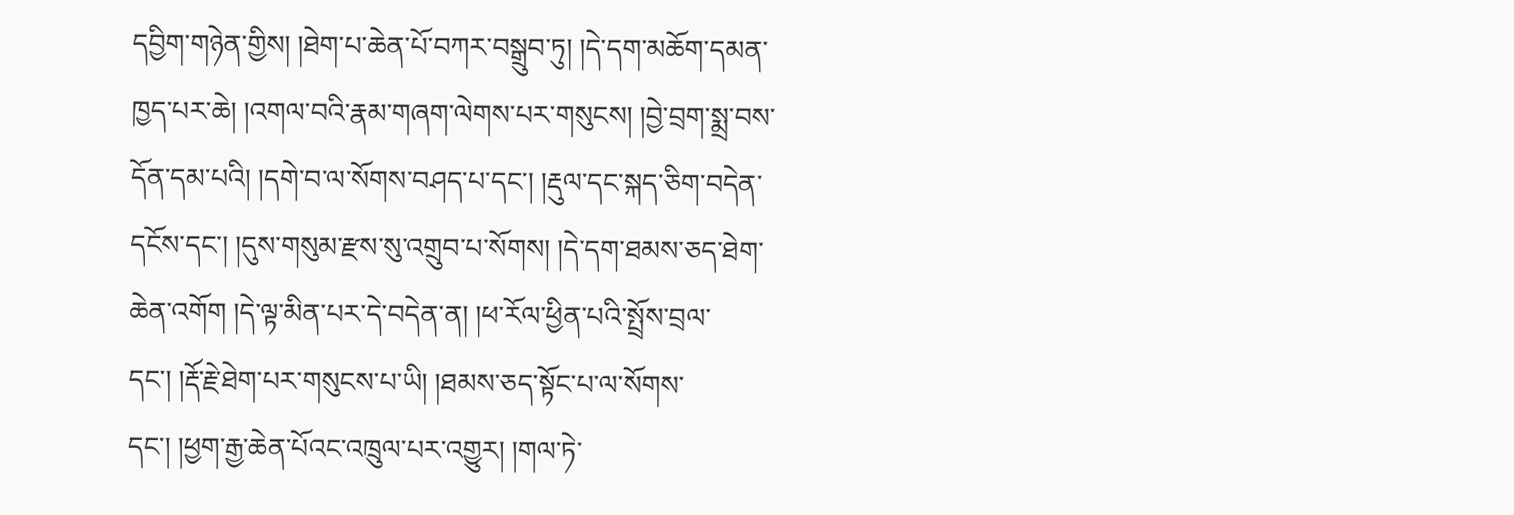དབྱིག་གཉེན་གྱིས། །ཐེག་པ་ཆེན་པོ་བཀར་བསྒྲུབ་ཏུ། །དེ་དག་མཆོག་དམན་ཁྱད་པར་ཆེ། །འགལ་བའི་རྣམ་གཞག་ལེགས་པར་གསུངས། །བྱེ་བྲག་སྨྲ་བས་དོན་དམ་པའི། །དགེ་བ་ལ་སོགས་བཤད་པ་དང་། །རྡུལ་དང་སྐད་ཅིག་བདེན་དངོས་དང་། །དུས་གསུམ་རྫས་སུ་འགྲུབ་པ་སོགས། །དེ་དག་ཐམས་ཅད་ཐེག་ཆེན་འགོག །དེ་ལྟ་མིན་པར་དེ་བདེན་ན། །ཕ་རོལ་ཕྱིན་པའི་སྤྲོས་བྲལ་དང་། །རྡོ་རྗེ་ཐེག་པར་གསུངས་པ་ཡི། །ཐམས་ཅད་སྟོང་པ་ལ་སོགས་དང་། །ཕྱག་རྒྱ་ཆེན་པོའང་འཁྲུལ་པར་འགྱུར། །གལ་ཏེ་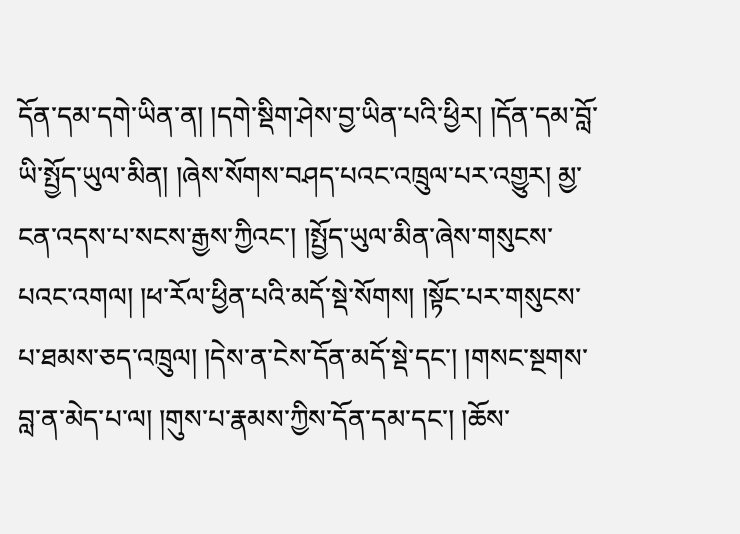དོན་དམ་དགེ་ཡིན་ན། །དགེ་སྡིག་ཤེས་བྱ་ཡིན་པའི་ཕྱིར། །དོན་དམ་བློ་ཡི་སྤྱོད་ཡུལ་མིན། །ཞེས་སོགས་བཤད་པའང་འཁྲུལ་པར་འགྱུར། མྱ་ངན་འདས་པ་སངས་རྒྱས་ཀྱིའང་། །སྤྱོད་ཡུལ་མིན་ཞེས་གསུངས་པའང་འགལ། །ཕ་རོལ་ཕྱིན་པའི་མདོ་སྡེ་སོགས། །སྟོང་པར་གསུངས་པ་ཐམས་ཅད་འཁྲུལ། །དེས་ན་ངེས་དོན་མདོ་སྡེ་དང་། །གསང་སྔགས་བླ་ན་མེད་པ་ལ། །གུས་པ་རྣམས་ཀྱིས་དོན་དམ་དང་། །ཆོས་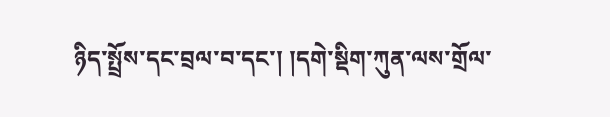ཉིད་སྤྲོས་དང་བྲལ་བ་དང་། །དགེ་སྡིག་ཀུན་ལས་གྲོལ་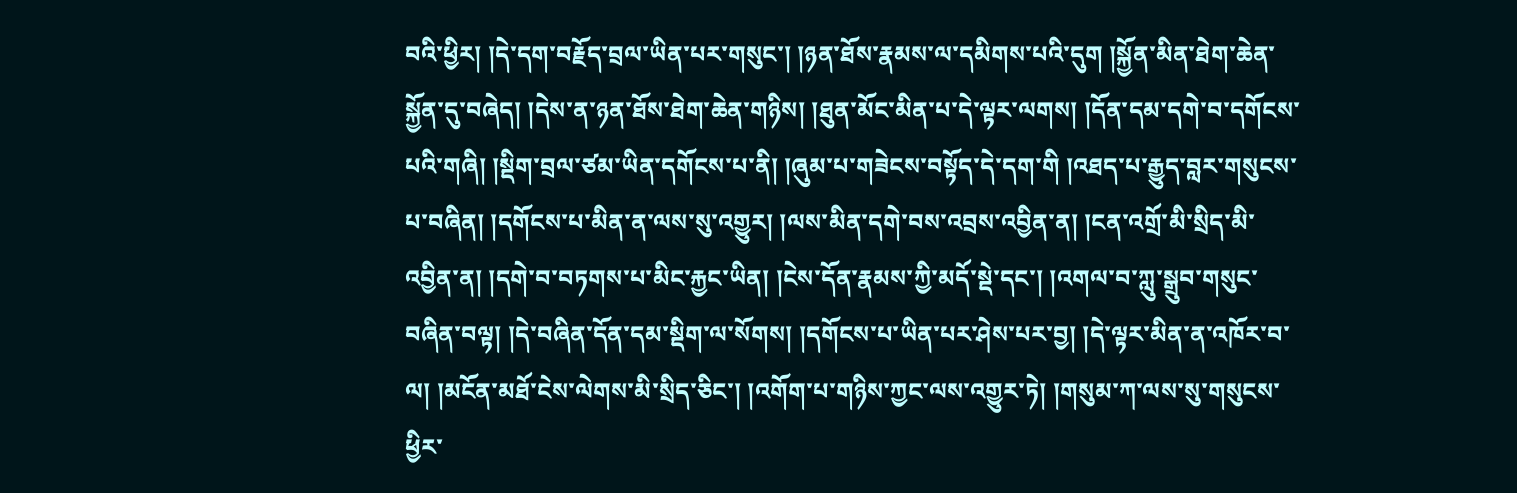བའི་ཕྱིར། །དེ་དག་བརྗོད་བྲལ་ཡིན་པར་གསུང་། །ཉན་ཐོས་རྣམས་ལ་དམིགས་པའི་དུག །སྐྱོན་མིན་ཐེག་ཆེན་སྐྱོན་དུ་བཞེད། །དེས་ན་ཉན་ཐོས་ཐེག་ཆེན་གཉིས། །ཐུན་མོང་མིན་པ་དེ་ལྟར་ལགས། །དོན་དམ་དགེ་བ་དགོངས་པའི་གཞི། །སྡིག་བྲལ་ཙམ་ཡིན་དགོངས་པ་ནི། །ཞུམ་པ་གཟེངས་བསྟོད་དེ་དག་གི །འཐད་པ་རྒྱུད་བླར་གསུངས་པ་བཞིན། །དགོངས་པ་མིན་ན་ལས་སུ་འགྱུར། །ལས་མིན་དགེ་བས་འབྲས་འབྱིན་ན། །ངན་འགྲོ་མི་སྲིད་མི་འབྱིན་ན། །དགེ་བ་བཏགས་པ་མིང་རྐྱང་ཡིན། །ངེས་དོན་རྣམས་ཀྱི་མདོ་སྡེ་དང་། །འགལ་བ་ཀླུ་སྒྲུབ་གསུང་བཞིན་བལྟ། །དེ་བཞིན་དོན་དམ་སྡིག་ལ་སོགས། །དགོངས་པ་ཡིན་པར་ཤེས་པར་བྱ། །དེ་ལྟར་མིན་ན་འཁོར་བ་ལ། །མངོན་མཐོ་ངེས་ལེགས་མི་སྲིད་ཅིང་། །འགོག་པ་གཉིས་ཀྱང་ལས་འགྱུར་ཏེ། །གསུམ་ཀ་ལས་སུ་གསུངས་ཕྱིར་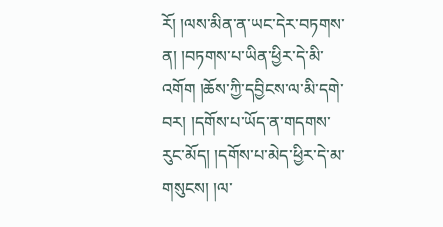རོ། །ལས་མིན་ན་ཡང་དེར་བཏགས་ན། །བཏགས་པ་ཡིན་ཕྱིར་དེ་མི་འགོག །ཆོས་ཀྱི་དབྱིངས་ལ་མི་དགེ་བར། །དགོས་པ་ཡོད་ན་གདགས་རུང་མོད། །དགོས་པ་མེད་ཕྱིར་དེ་མ་གསུངས། །ལ་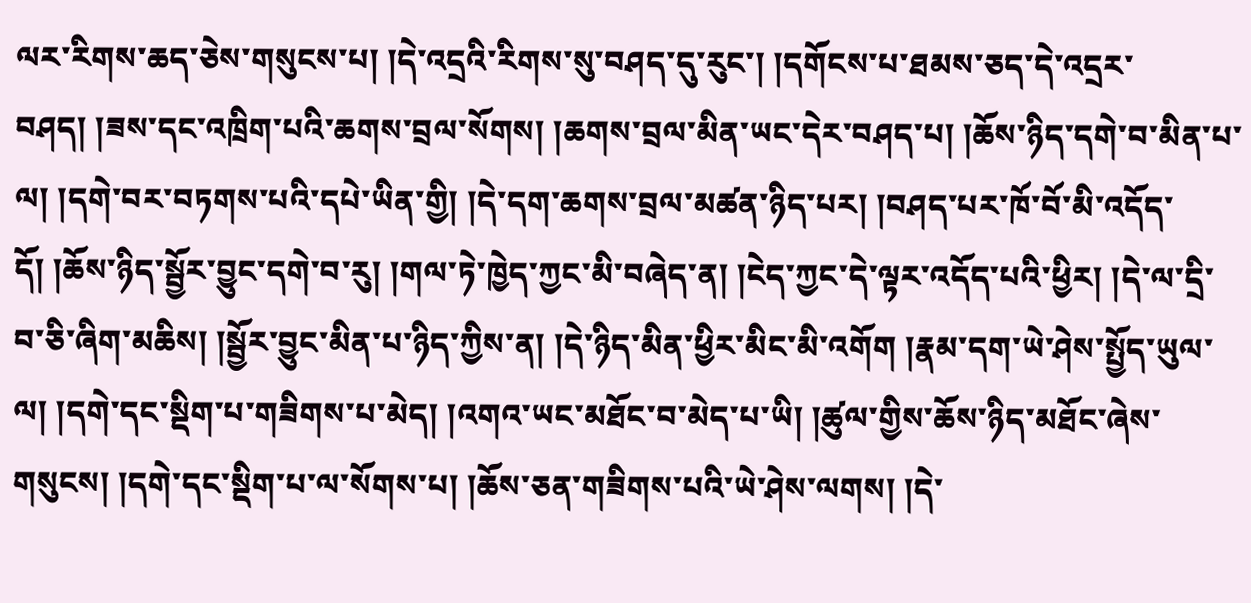ལར་རིགས་ཆད་ཅེས་གསུངས་པ། །དེ་འདྲའི་རིགས་སུ་བཤད་དུ་རུང་། །དགོངས་པ་ཐམས་ཅད་དེ་འདྲར་བཤད། །ཟས་དང་འཁྲིག་པའི་ཆགས་བྲལ་སོགས། །ཆགས་བྲལ་མིན་ཡང་དེར་བཤད་པ། །ཆོས་ཉིད་དགེ་བ་མིན་པ་ལ། །དགེ་བར་བཏགས་པའི་དཔེ་ཡིན་གྱི། །དེ་དག་ཆགས་བྲལ་མཚན་ཉིད་པར། །བཤད་པར་ཁོ་བོ་མི་འདོད་དོ། །ཆོས་ཉིད་སྦྱོར་བྱུང་དགེ་བ་རུ། །གལ་ཏེ་ཁྱེད་ཀྱང་མི་བཞེད་ན། །ངེད་ཀྱང་དེ་ལྟར་འདོད་པའི་ཕྱིར། །དེ་ལ་དྲི་བ་ཅི་ཞིག་མཆིས། །སྦྱོར་བྱུང་མིན་པ་ཉིད་ཀྱིས་ན། །དེ་ཉིད་མིན་ཕྱིར་མིང་མི་འགོག །རྣམ་དག་ཡེ་ཤེས་སྤྱོད་ཡུལ་ལ། །དགེ་དང་སྡིག་པ་གཟིགས་པ་མེད། །འགའ་ཡང་མཐོང་བ་མེད་པ་ཡི། །ཚུལ་གྱིས་ཆོས་ཉིད་མཐོང་ཞེས་གསུངས། །དགེ་དང་སྡིག་པ་ལ་སོགས་པ། །ཆོས་ཅན་གཟིགས་པའི་ཡེ་ཤེས་ལགས། །དེ་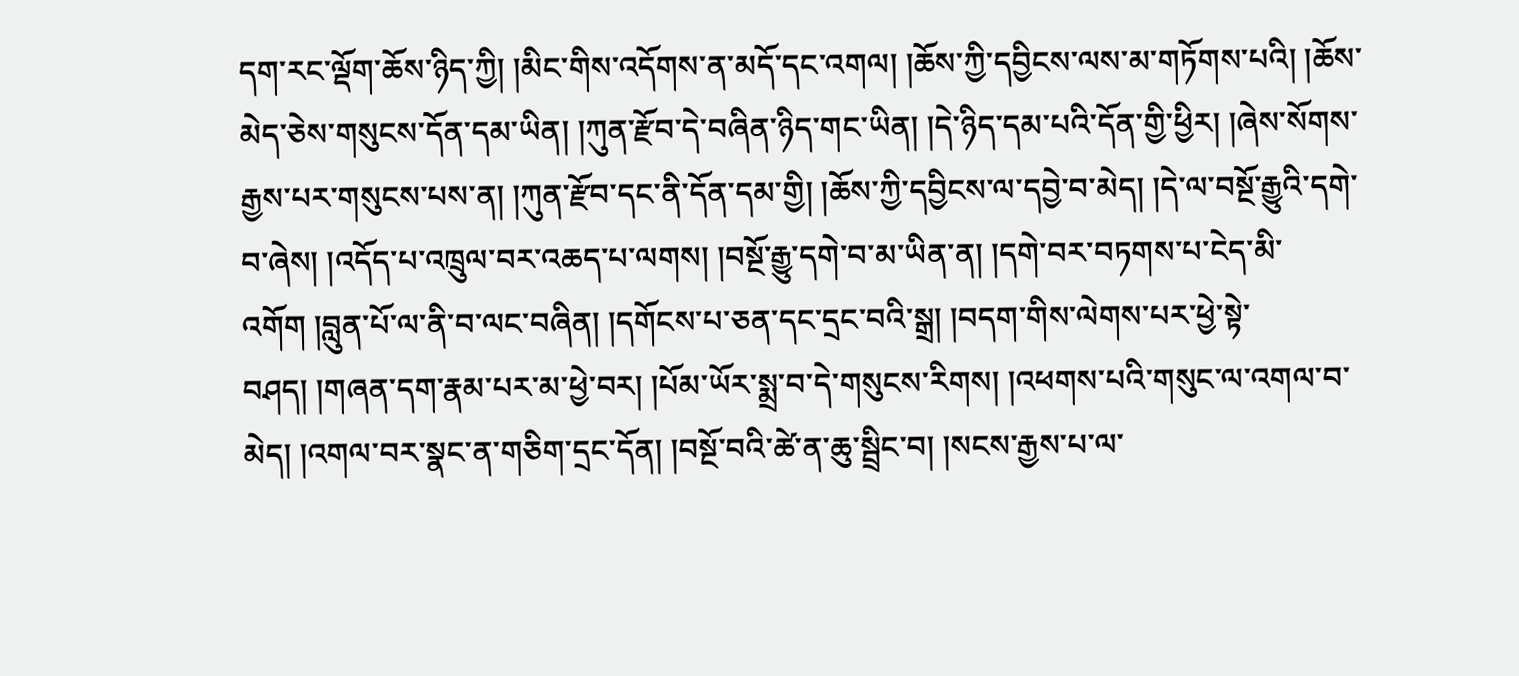དག་རང་ལྡོག་ཆོས་ཉིད་ཀྱི། །མིང་གིས་འདོགས་ན་མདོ་དང་འགལ། །ཆོས་ཀྱི་དབྱིངས་ལས་མ་གཏོགས་པའི། །ཆོས་མེད་ཅེས་གསུངས་དོན་དམ་ཡིན། །ཀུན་རྫོབ་དེ་བཞིན་ཉིད་གང་ཡིན། །དེ་ཉིད་དམ་པའི་དོན་གྱི་ཕྱིར། །ཞེས་སོགས་རྒྱས་པར་གསུངས་པས་ན། །ཀུན་རྫོབ་དང་ནི་དོན་དམ་གྱི། །ཆོས་ཀྱི་དབྱིངས་ལ་དབྱེ་བ་མེད། །དེ་ལ་བསྔོ་རྒྱུའི་དགེ་བ་ཞེས། །འདོད་པ་འཁྲུལ་བར་འཆད་པ་ལགས། །བསྔོ་རྒྱུ་དགེ་བ་མ་ཡིན་ན། །དགེ་བར་བཏགས་པ་ངེད་མི་འགོག །བླུན་པོ་ལ་ནི་བ་ལང་བཞིན། །དགོངས་པ་ཅན་དང་དྲང་བའི་སྒྲ། །བདག་གིས་ལེགས་པར་ཕྱེ་སྟེ་བཤད། །གཞན་དག་རྣམ་པར་མ་ཕྱེ་བར། །པོམ་ཡོར་སྨྲ་བ་དེ་གསུངས་རིགས། །འཕགས་པའི་གསུང་ལ་འགལ་བ་མེད། །འགལ་བར་སྣང་ན་གཅིག་དྲང་དོན། །བསྔོ་བའི་ཚེ་ན་ཆུ་སྦྲིང་བ། །སངས་རྒྱས་པ་ལ་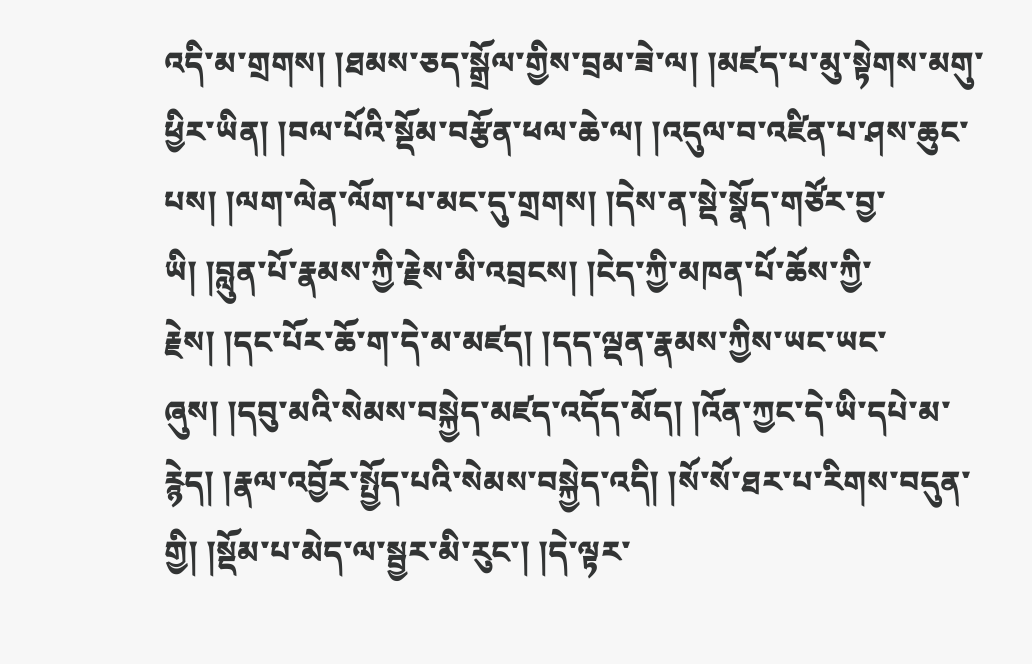འདི་མ་གྲགས། །ཐམས་ཅད་སྒྲོལ་གྱིས་བྲམ་ཟེ་ལ། །མཛད་པ་མུ་སྟེགས་མགུ་ཕྱིར་ཡིན། །བལ་པོའི་སྡོམ་བརྩོན་ཕལ་ཆེ་ལ། །འདུལ་བ་འཛིན་པ་ཤས་ཆུང་པས། །ལག་ལེན་ལོག་པ་མང་དུ་གྲགས། །དེས་ན་སྡེ་སྣོད་གཙོར་བྱ་ཡི། །བླུན་པོ་རྣམས་ཀྱི་རྗེས་མི་འབྲངས། །ངེད་ཀྱི་མཁན་པོ་ཆོས་ཀྱི་རྗེས། །དང་པོར་ཆོ་ག་དེ་མ་མཛད། །དད་ལྡན་རྣམས་ཀྱིས་ཡང་ཡང་ཞུས། །དབུ་མའི་སེམས་བསྐྱེད་མཛད་འདོད་མོད། །འོན་ཀྱང་དེ་ཡི་དཔེ་མ་རྙེད། །རྣལ་འབྱོར་སྤྱོད་པའི་སེམས་བསྐྱེད་འདི། །སོ་སོ་ཐར་པ་རིགས་བདུན་གྱི། །སྡོམ་པ་མེད་ལ་སྦྱར་མི་རུང་། །དེ་ལྟར་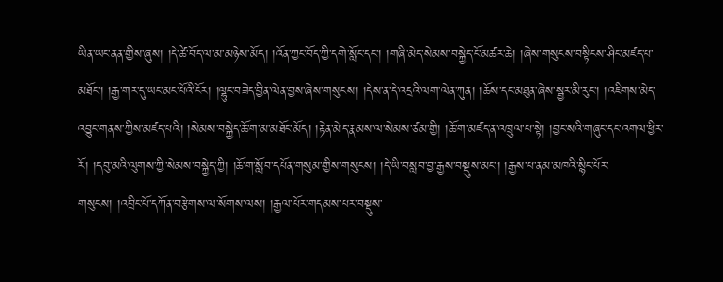ཡིན་ཡང་ནན་གྱིས་ཞུས། །དེ་ཚེ་བོད་ལ་མ་མཉེས་མོད། །འོན་ཀྱང་བོད་ཀྱི་དགེ་སློང་དང་། །གཞི་མེད་སེམས་བསྐྱེད་ངོ་མཚར་ཆེ། །ཞེས་གསུངས་བསྟིངས་ཤིང་མཛད་པ་མཐོང་། །རྒྱ་གར་དུ་ཡང་མང་པོའི་ངོར། །ལྷུང་བཟེད་བྱིན་ལེན་བྱས་ཞེས་གསུངས། །དེས་ན་དེ་འདྲའི་ལག་ལེན་ཀུན། །ཆོས་དང་མཐུན་ཞེས་སྦྱར་མི་རུང་། །འཇིགས་མེད་འབྱུང་གནས་ཀྱིས་མཛད་པའི། །སེམས་བསྐྱེད་ཆོ་ག་མ་མཐོང་མོད། །རྟེན་མེད་རྣམས་ལ་སེམས་ཙམ་གྱི། །ཆོ་ག་མཛད་ན་འཁྲུལ་པ་སྟེ། །བྱང་སའི་གཞུང་དང་འགལ་ཕྱིར་རོ། །དབུ་མའི་ལུགས་ཀྱི་སེམས་བསྐྱེད་ཀྱི། །ཆོ་ག་སློབ་དཔོན་གསུམ་གྱིས་གསུངས། །དེ་ཡི་བསླབ་བྱ་རྒྱས་བསྡུས་མང་། །རྒྱས་པ་ནམ་མཁའི་སྙིང་པོར་གསུངས། །འབྲིང་པོ་དཀོན་བརྩེགས་ལ་སོགས་ལས། །རྒྱལ་པོར་གདམས་པར་བསྡུས་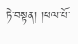ཏེ་བསྟན། །ཕལ་པོ་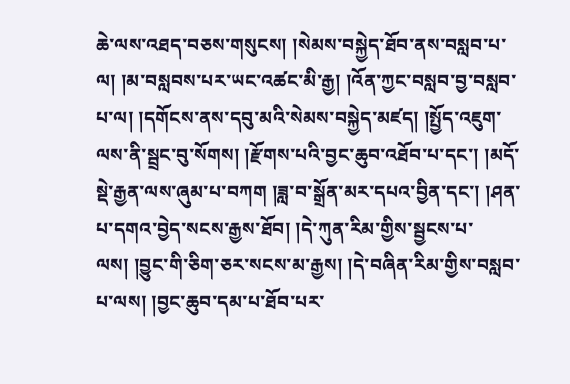ཆེ་ལས་འཐད་བཅས་གསུངས། །སེམས་བསྐྱེད་ཐོབ་ནས་བསླབ་པ་ལ། །མ་བསླབས་པར་ཡང་འཚང་མི་རྒྱ། །འོན་ཀྱང་བསླབ་བྱ་བསླབ་པ་ལ། །དགོངས་ནས་དབུ་མའི་སེམས་བསྐྱེད་མཛད། །སྤྱོད་འཇུག་ལས་ནི་སྦྲང་བུ་སོགས། །རྫོགས་པའི་བྱང་ཆུབ་འཐོབ་པ་དང་། །མདོ་སྡེ་རྒྱན་ལས་ཞུམ་པ་བཀག །ཟླ་བ་སྒྲོན་མར་དཔའ་བྱིན་དང་། །ཤན་པ་དགའ་བྱེད་སངས་རྒྱས་ཐོབ། །དེ་ཀུན་རིམ་གྱིས་སྦྱངས་པ་ལས། །བྱུང་གི་ཅིག་ཅར་སངས་མ་རྒྱས། །དེ་བཞིན་རིམ་གྱིས་བསླབ་པ་ལས། །བྱང་ཆུབ་དམ་པ་ཐོབ་པར་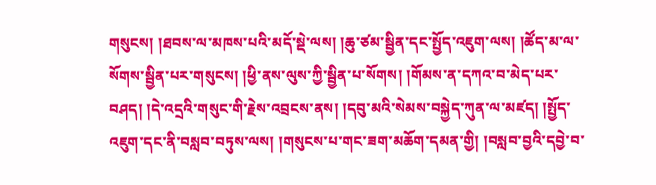གསུངས། །ཐབས་ལ་མཁས་པའི་མདོ་སྡེ་ལས། །ཆུ་ཙམ་སྦྱིན་དང་སྤྱོད་འཇུག་ལས། །ཚོད་མ་ལ་སོགས་སྦྱིན་པར་གསུངས། །ཕྱི་ནས་ལུས་ཀྱི་སྦྱིན་པ་སོགས། །གོམས་ན་དཀའ་བ་མེད་པར་བཤད། །དེ་འདྲའི་གསུང་གི་རྗེས་འབྲངས་ནས། །དབུ་མའི་སེམས་བསྐྱེད་ཀུན་ལ་མཛད། །སྤྱོད་འཇུག་དང་ནི་བསླབ་བཏུས་ལས། །གསུངས་པ་གང་ཟག་མཆོག་དམན་གྱི། །བསླབ་བྱའི་དབྱེ་བ་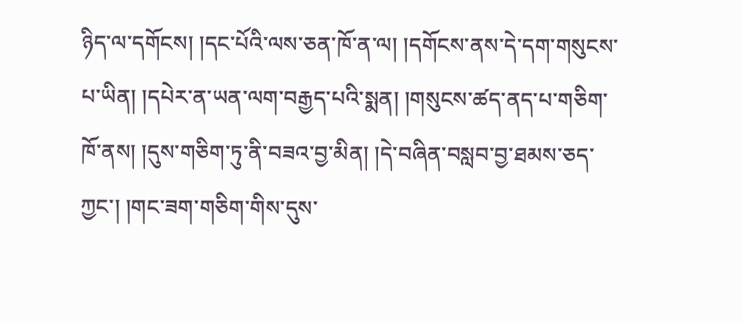ཉིད་ལ་དགོངས། །དང་པོའི་ལས་ཅན་ཁོ་ན་ལ། །དགོངས་ནས་དེ་དག་གསུངས་པ་ཡིན། །དཔེར་ན་ཡན་ལག་བརྒྱད་པའི་སྨན། །གསུངས་ཚད་ནད་པ་གཅིག་ཁོ་ནས། །དུས་གཅིག་ཏུ་ནི་བཟའ་བྱ་མིན། །དེ་བཞིན་བསླབ་བྱ་ཐམས་ཅད་ཀྱང་། །གང་ཟག་གཅིག་གིས་དུས་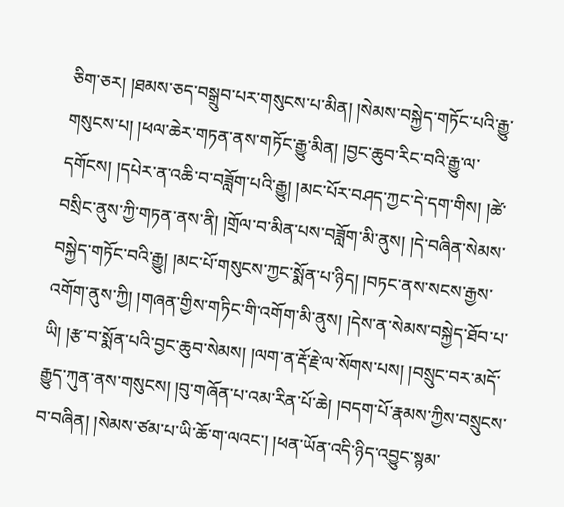ཅིག་ཅར། །ཐམས་ཅད་བསྒྲུབ་པར་གསུངས་པ་མིན། །སེམས་བསྐྱེད་གཏོང་པའི་རྒྱུ་གསུངས་པ། །ཕལ་ཆེར་གཏན་ནས་གཏོང་རྒྱུ་མིན། །བྱང་ཆུབ་རིང་བའི་རྒྱུ་ལ་དགོངས། །དཔེར་ན་འཆི་བ་བཟློག་པའི་རྒྱུ། །མང་པོར་བཤད་ཀྱང་དེ་དག་གིས། །ཚེ་བསྲིང་ནུས་ཀྱི་གཏན་ནས་ནི། །གྲོལ་བ་མིན་པས་བཟློག་མི་ནུས། །དེ་བཞིན་སེམས་བསྐྱེད་གཏོང་བའི་རྒྱུ། །མང་པོ་གསུངས་ཀྱང་སྨོན་པ་ཉིད། །བཏང་ནས་སངས་རྒྱས་འགོག་ནུས་ཀྱི། །གཞན་གྱིས་གཏིང་གི་འགོག་མི་ནུས། །དེས་ན་སེམས་བསྐྱེད་ཐོབ་པ་ཡི། །རྩ་བ་སྨོན་པའི་བྱང་ཆུབ་སེམས། །ལག་ན་རྡོ་རྗེ་ལ་སོགས་པས། །བསྲུང་བར་མདོ་རྒྱུད་ཀུན་ནས་གསུངས། །བུ་གཞོན་པ་འམ་རིན་པོ་ཆེ། །བདག་པོ་རྣམས་ཀྱིས་བསྲུངས་བ་བཞིན། །སེམས་ཙམ་པ་ཡི་ཆོ་ག་ལའང་། །ཕན་ཡོན་འདི་ཉིད་འབྱུང་སྙམ་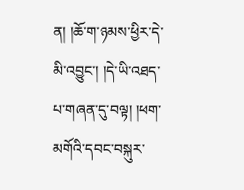ན། །ཆོ་ག་ཉམས་ཕྱིར་དེ་མི་འབྱུང་། །དེ་ཡི་འཐད་པ་གཞན་དུ་བལྟ། །ཕག་མགོའི་དབང་བསྐུར་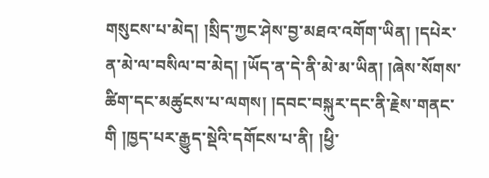གསུངས་པ་མེད། །སྲིད་ཀྱང་ཤེས་བྱ་མཐའ་འགོག་ཡིན། །དཔེར་ན་མེ་ལ་བསིལ་བ་མེད། །ཡོད་ན་དེ་ནི་མེ་མ་ཡིན། །ཞེས་སོགས་ཚིག་དང་མཚུངས་པ་ལགས། །དབང་བསྐུར་དང་ནི་རྗེས་གནང་གི །ཁྱད་པར་རྒྱུད་སྡེའི་དགོངས་པ་ནི། །ཕྱི་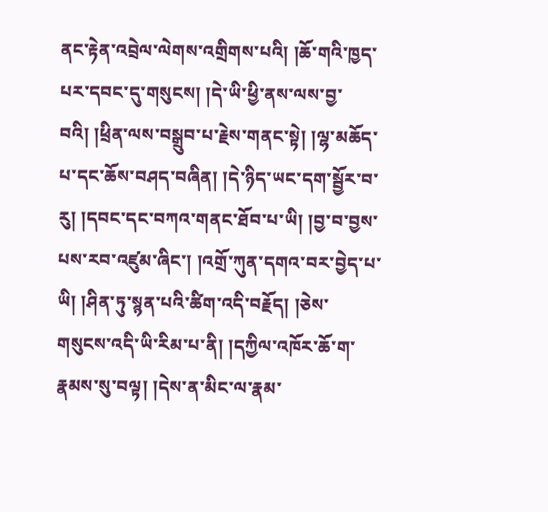ནང་རྟེན་འབྲེལ་ལེགས་འགྲིགས་པའི། །ཆོ་གའི་ཁྱད་པར་དབང་དུ་གསུངས། །དེ་ཡི་ཕྱི་ནས་ལས་བྱ་བའི། །ཕྲིན་ལས་བསྒྲུབ་པ་རྗེས་གནང་སྟེ། །ལྷ་མཆོད་པ་དང་ཆོས་བཤད་བཞིན། །དེ་ཉིད་ཡང་དག་སྦྱོར་བ་རུ། །དབང་དང་བཀའ་གནང་ཐོབ་པ་ཡི། །བྱ་བ་བྱས་པས་རབ་འཛུམ་ཞིང་། །འགྲོ་ཀུན་དགའ་བར་བྱེད་པ་ཡི། །ཤིན་ཏུ་སྙན་པའི་ཚིག་འདི་བརྗོད། །ཅེས་གསུངས་འདི་ཡི་རིམ་པ་ནི། །དཀྱིལ་འཁོར་ཆོ་ག་རྣམས་སུ་བལྟ། །དེས་ན་མིང་ལ་རྣམ་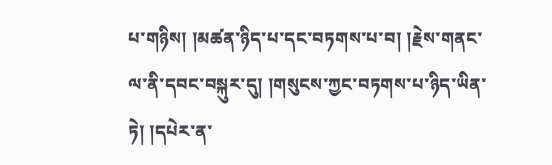པ་གཉིས། །མཚན་ཉིད་པ་དང་བཏགས་པ་བ། །རྗེས་གནང་ལ་ནི་དབང་བསྐུར་དུ། །གསུངས་ཀྱང་བཏགས་པ་ཉིད་ཡིན་ཏེ། །དཔེར་ན་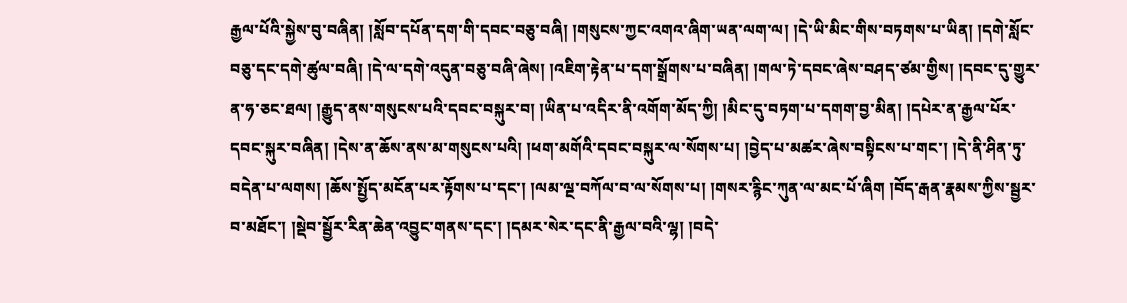རྒྱལ་པོའི་སྐྱེས་བུ་བཞིན། །སློབ་དཔོན་དག་གི་དབང་བཅུ་བཞི། །གསུངས་ཀྱང་འགའ་ཞིག་ཡན་ལག་ལ། །དེ་ཡི་མིང་གིས་བཏགས་པ་ཡིན། །དགེ་སློང་བཅུ་དང་དགེ་ཚུལ་བཞི། །དེ་ལ་དགེ་འདུན་བཅུ་བཞི་ཞེས། །འཇིག་རྟེན་པ་དག་སྒྲོགས་པ་བཞིན། །གལ་ཏེ་དབང་ཞེས་བཤད་ཙམ་གྱིས། །དབང་དུ་གྱུར་ན་ཧ་ཅང་ཐལ། །རྒྱུད་ནས་གསུངས་པའི་དབང་བསྐུར་བ། །ཡིན་པ་འདིར་ནི་འགོག་མོད་ཀྱི། །མིང་དུ་བཏག་པ་དགག་བྱ་མིན། །དཔེར་ན་རྒྱལ་པོར་དབང་སྐུར་བཞིན། །དེས་ན་ཆོས་ནས་མ་གསུངས་པའི། །ཕག་མགོའི་དབང་བསྐུར་ལ་སོགས་པ། །བྱེད་པ་མཚར་ཞེས་བསྟིངས་པ་གང་། །དེ་ནི་ཤིན་ཏུ་བདེན་པ་ལགས། །ཆོས་སྤྱོད་མངོན་པར་རྟོགས་པ་དང་། །ལམ་ལྔ་བཀོལ་བ་ལ་སོགས་པ། །གསར་རྙིང་ཀུན་ལ་མང་པོ་ཞིག །བོད་རྒན་རྣམས་ཀྱིས་སྦྱར་བ་མཐོང་། །སྡེབ་སྦྱོར་རིན་ཆེན་འབྱུང་གནས་དང་། །དམར་སེར་དང་ནི་རྒྱལ་བའི་ལྷ། །བདེ་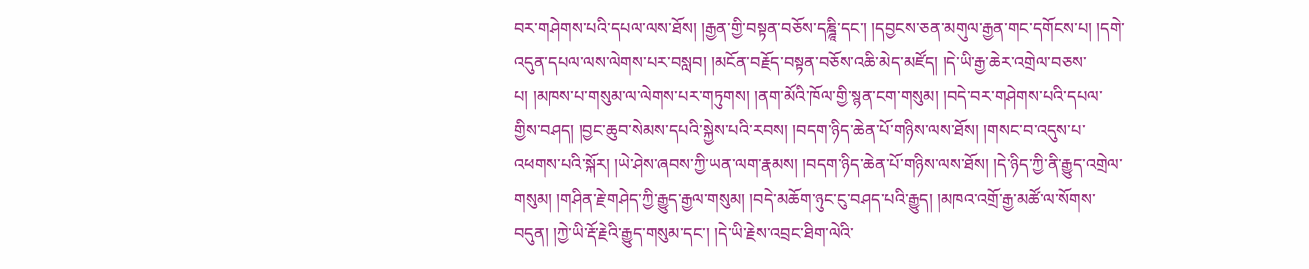བར་གཤེགས་པའི་དཔལ་ལས་ཐོས། །རྒྱན་གྱི་བསྟན་བཅོས་དཎྜཱི་དང་། །དབྱངས་ཅན་མགུལ་རྒྱན་གང་དགོངས་པ། །དགེ་འདུན་དཔལ་ལས་ལེགས་པར་བསླབ། །མངོན་བརྗོད་བསྟན་བཅོས་འཆི་མེད་མཛོད། །དེ་ཡི་རྒྱ་ཆེར་འགྲེལ་བཅས་པ། །མཁས་པ་གསུམ་ལ་ལེགས་པར་གཏུགས། །ནག་མོའི་ཁོལ་གྱི་སྙན་ངག་གསུམ། །བདེ་བར་གཤེགས་པའི་དཔལ་གྱིས་བཤད། །བྱང་ཆུབ་སེམས་དཔའི་སྐྱེས་པའི་རབས། །བདག་ཉིད་ཆེན་པོ་གཉིས་ལས་ཐོས། །གསང་བ་འདུས་པ་འཕགས་པའི་སྐོར། །ཡེ་ཤེས་ཞབས་ཀྱི་ཡན་ལག་རྣམས། །བདག་ཉིད་ཆེན་པོ་གཉིས་ལས་ཐོས། །དེ་ཉིད་ཀྱི་ནི་རྒྱུད་འགྲེལ་གསུམ། །གཤིན་རྗེ་གཤེད་ཀྱི་རྒྱུད་རྒྱལ་གསུམ། །བདེ་མཆོག་ཉུང་ངུ་བཤད་པའི་རྒྱུད། །མཁའ་འགྲོ་རྒྱ་མཚོ་ལ་སོགས་བདུན། །ཀྱེ་ཡི་རྡོ་རྗེའི་རྒྱུད་གསུམ་དང་། །དེ་ཡི་རྗེས་འབྲང་ཐིག་ལེའི་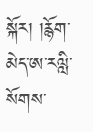སྐོར། །རྙོག་མེད་ཨ་རལླི་སོགས་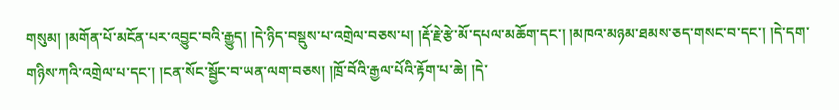གསུམ། །མགོན་པོ་མངོན་པར་འབྱུང་བའི་རྒྱུད། །དེ་ཉིད་བསྡུས་པ་འགྲེལ་བཅས་པ། །རྡོ་རྗེ་རྩེ་མོ་དཔལ་མཆོག་དང་། །མཁའ་མཉམ་ཐམས་ཅད་གསང་བ་དང་། །དེ་དག་གཉིས་ཀའི་འགྲེལ་པ་དང་། །ངན་སོང་སྦྱོང་བ་ཡན་ལག་བཅས། །ཁྲོ་བོའི་རྒྱལ་པོའི་རྟོག་པ་ཆེ། །དེ་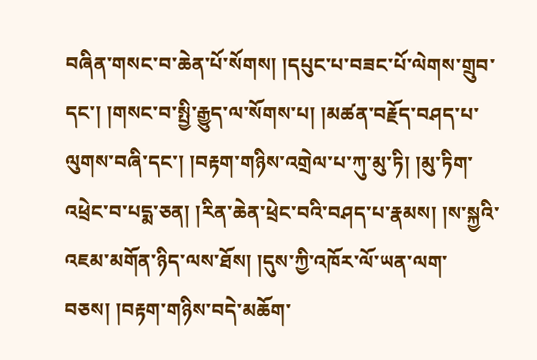བཞིན་གསང་བ་ཆེན་པོ་སོགས། །དཔུང་པ་བཟང་པོ་ལེགས་གྲུབ་དང་། །གསང་བ་སྤྱི་རྒྱུད་ལ་སོགས་པ། །མཚན་བརྗོད་བཤད་པ་ལུགས་བཞི་དང་། །བརྟག་གཉིས་འགྲེལ་པ་ཀུ་མུ་ཏི། །མུ་ཏིག་འཕྲེང་བ་པདྨ་ཅན། །རིན་ཆེན་ཕྲེང་བའི་བཤད་པ་རྣམས། །ས་སྐྱའི་འཇམ་མགོན་ཉིད་ལས་ཐོས། །དུས་ཀྱི་འཁོར་ལོ་ཡན་ལག་བཅས། །བརྟག་གཉིས་བདེ་མཆོག་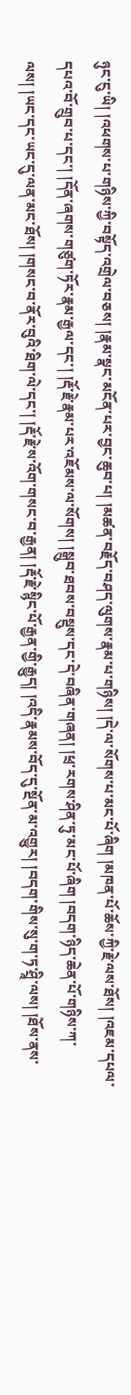ཉུང་ངུ་ཡི། །འཕགས་པ་གཉིས་ཀྱི་བསྟོད་འགྲེལ་བཅས། །རྣམ་སྣང་མངོན་པར་བྱང་ཆུབ་པ། །མཚན་བརྗོད་བཤད་ལུགས་རྣམ་པ་གཉིས། །དེ་ལ་སོགས་པ་མང་པོ་ཞིག །མཁན་པོ་ཆོས་ཀྱི་རྗེ་ལས་ཐོས། །འཇམ་དཔལ་དཔའ་བོ་གྲུབ་པ་དང་། །དོན་ཞགས་གཙུག་ཏོར་རྣམ་རྒྱལ་དང་། །རྡོ་རྗེ་རྣམ་པར་འཇོམས་ལ་སོགས། །སྒྲུབ་ཐབས་བསྡུས་དང་དེ་བཞིན་གཞན། །ཕྲ་རགས་ཤིན་ཏུ་མང་པོ་ཞིག །བདག་ཉིད་ཆེན་པོ་གཉིས་ཀ་ལས། །ཡང་དང་ཡང་དུ་ལན་མང་ཐོས། །གསང་བ་ནོར་བུའི་ཐིག་ལེ་དང་། །རྡོ་རྗེ་ས་འོག་གསང་བ་རྒྱན། །རྡོ་རྗེ་སྙིང་པོ་རྒྱན་གྱི་རྒྱུད། །འདི་རྣམས་བོད་དུ་སྔོན་མ་འགྱུར། །བདག་གིས་སུ་ག་ཏ་ཤྲཱི་ལས། །ཐོས་ནས་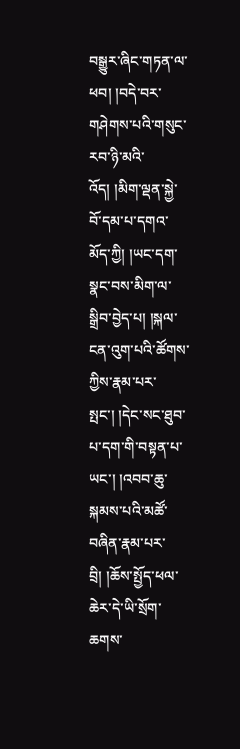བསྒྱུར་ཞིང་གཏན་ལ་ཕབ། །བདེ་བར་གཤེགས་པའི་གསུང་རབ་ཉི་མའི་འོད། །མིག་ལྡན་སྐྱེ་བོ་དམ་པ་དགའ་མོད་ཀྱི། །ཡང་དག་སྣང་བས་མིག་ལ་སྒྲིབ་བྱེད་པ། །སྐལ་ངན་འུག་པའི་ཚོགས་ཀྱིས་རྣམ་པར་སྤང་། །དེང་སང་ཐུབ་པ་དག་གི་བསྟན་པ་ཡང་། །འབབ་ཆུ་སྐམས་པའི་མཚོ་བཞིན་རྣམ་པར་བྲི། །ཆོས་སྤྱོད་ཕལ་ཆེར་དེ་ཡི་སྲོག་ཆགས་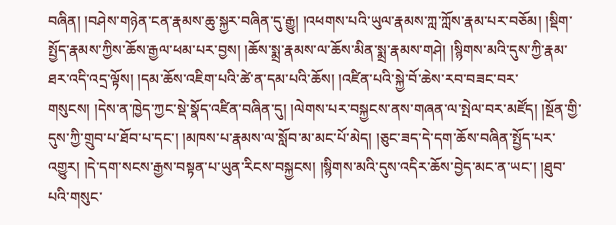བཞིན། །བཤེས་གཉེན་ངན་རྣམས་ཆུ་སྐྱར་བཞིན་དུ་རྒྱུ། །འཕགས་པའི་ཡུལ་རྣམས་ཀླ་ཀློས་རྣམ་པར་བཅོམ། །སྡིག་སྤྱོད་རྣམས་ཀྱིས་ཆོས་རྒྱལ་ཕམ་པར་བྱས། །ཆོས་སྨྲ་རྣམས་ལ་ཆོས་མིན་སྨྲ་རྣམས་གཤེ། །སྙིགས་མའི་དུས་ཀྱི་རྣམ་ཐར་འདི་འདྲ་ལྟོས། །དམ་ཆོས་འཇིག་པའི་ཚེ་ན་དམ་པའི་ཆོས། །འཛིན་པའི་སྐྱེ་བོ་ཆེས་རབ་བཟང་བར་གསུངས། །དེས་ན་ཁྱེད་ཀྱང་སྡེ་སྣོད་འཛིན་བཞིན་དུ། །ལེགས་པར་བསྐྱངས་ནས་གཞན་ལ་སྤེལ་བར་མཛོད། །སྔོན་གྱི་དུས་ཀྱི་གྲུབ་པ་ཐོབ་པ་དང་། །མཁས་པ་རྣམས་ལ་སློབ་མ་མང་པོ་མེད། །ཅུང་ཟད་དེ་དག་ཆོས་བཞིན་སྤྱོད་པར་འགྱུར། །དེ་དག་སངས་རྒྱས་བསྟན་པ་ཡུན་རིངས་བསྐྱངས། །སྙིགས་མའི་དུས་འདིར་ཆོས་བྱེད་མང་ན་ཡང་། །ཐུབ་པའི་གསུང་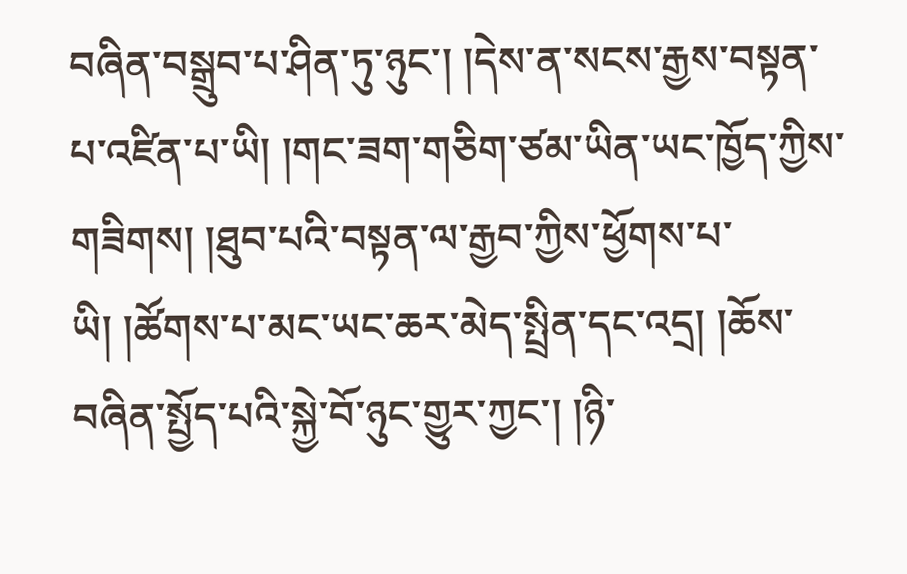བཞིན་བསྒྲུབ་པ་ཤིན་ཏུ་ཉུང་། །དེས་ན་སངས་རྒྱས་བསྟན་པ་འཛིན་པ་ཡི། །གང་ཟག་གཅིག་ཙམ་ཡིན་ཡང་ཁྱོད་ཀྱིས་གཟིགས། །ཐུབ་པའི་བསྟན་ལ་རྒྱབ་ཀྱིས་ཕྱོགས་པ་ཡི། །ཚོགས་པ་མང་ཡང་ཆར་མེད་སྤྲིན་དང་འདྲ། །ཆོས་བཞིན་སྤྱོད་པའི་སྐྱེ་བོ་ཉུང་གྱུར་ཀྱང་། །ཉི་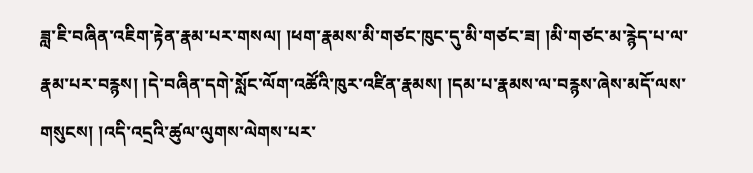ཟླ་ཇི་བཞིན་འཇིག་རྟེན་རྣམ་པར་གསལ། །ཕག་རྣམས་མི་གཙང་ཁུང་དུ་མི་གཙང་ཟ། །མི་གཙང་མ་རྙེད་པ་ལ་རྣམ་པར་བརྙས། །དེ་བཞིན་དགེ་སློང་ལོག་འཚོའི་ཁུར་འཛིན་རྣམས། །དམ་པ་རྣམས་ལ་བརྙས་ཞེས་མདོ་ལས་གསུངས། །འདི་འདྲའི་ཚུལ་ལུགས་ལེགས་པར་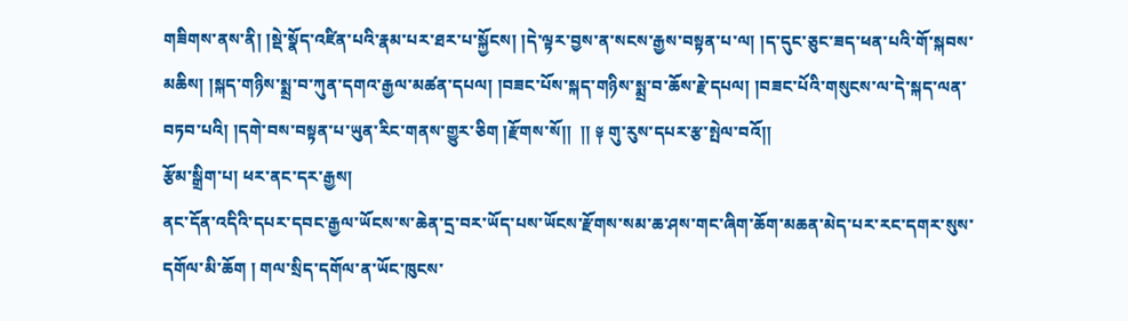གཟིགས་ནས་ནི། །སྡེ་སྣོད་འཛིན་པའི་རྣམ་པར་ཐར་པ་སྐྱོངས། །དེ་ལྟར་བྱས་ན་སངས་རྒྱས་བསྟན་པ་ལ། །ད་དུང་ཅུང་ཟད་ཕན་པའི་གོ་སྐབས་མཆིས། །སྐད་གཉིས་སྨྲ་བ་ཀུན་དགའ་རྒྱལ་མཚན་དཔལ། །བཟང་པོས་སྐད་གཉིས་སྨྲ་བ་ཆོས་རྗེ་དཔལ། །བཟང་པོའི་གསུངས་ལ་དེ་སྐད་ལན་བཏབ་པའི། །དགེ་བས་བསྟན་པ་ཡུན་རིང་གནས་གྱུར་ཅིག །རྫོགས་སོ།།  །། ༈ གུ་རུས་དཔར་རྩ་སྤེལ་བའོ།།
རྩོམ་སྒྲིག་པ། ཕར་ནང་དར་རྒྱས།
ནང་དོན་འདིའི་དཔར་དབང་རྒྱལ་ཡོངས་ས་ཆེན་དྲ་བར་ཡོད་པས་ཡོངས་རྫོགས་སམ་ཆ་ཤས་གང་ཞིག་ཆོག་མཆན་མེད་པར་རང་དགར་སུས་དགོལ་མི་ཆོག ། གལ་སྲིད་དགོལ་ན་ཡོང་ཁུངས་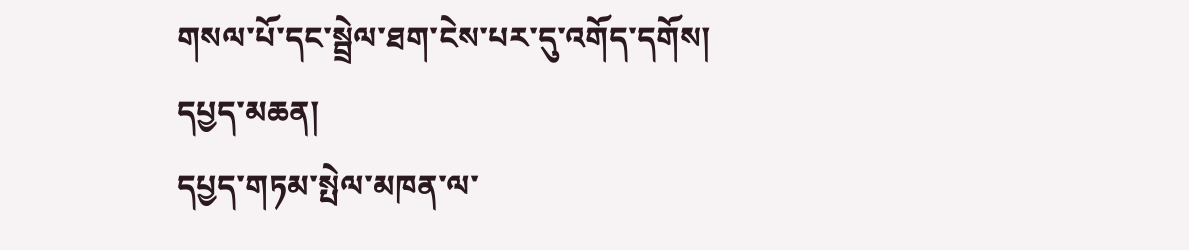གསལ་པོ་དང་སྦྲེལ་ཐག་ངེས་པར་དུ་འགོད་དགོས།
དཔྱད་མཆན།
དཔྱད་གཏམ་སྤེལ་མཁན་ལ་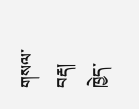གསལ་བརྡ།
ཁྱེད་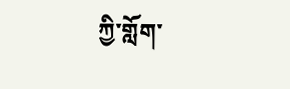ཀྱི་གློག་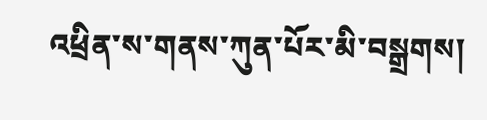འཕྲིན་ས་གནས་ཀུན་པོར་མི་བསྒྲགས།